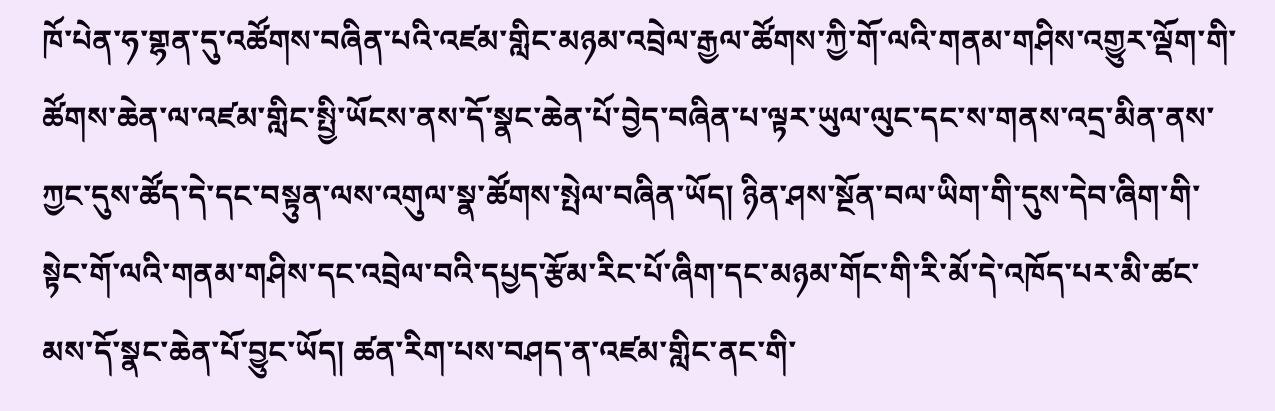ཁོ་པེན་ཧ་གྷན་དུ་འཚོགས་བཞིན་པའི་འཛམ་གླིང་མཉམ་འབྲེལ་རྒྱལ་ཚོགས་ཀྱི་གོ་ལའི་གནམ་གཤིས་འགྱུར་ལྡོག་གི་ཚོགས་ཆེན་ལ་འཛམ་གླིང་སྤྱི་ཡོངས་ནས་དོ་སྣང་ཆེན་པོ་བྱེད་བཞིན་པ་ལྟར་ཡུལ་ལུང་དང་ས་གནས་འདྲ་མིན་ནས་ཀྱང་དུས་ཚོད་དེ་དང་བསྟུན་ལས་འགུལ་སྣ་ཚོགས་སྤེལ་བཞིན་ཡོད། ཉིན་ཤས་སྔོན་བལ་ཡིག་གི་དུས་དེབ་ཞིག་གི་སྟེང་གོ་ལའི་གནམ་གཤིས་དང་འབྲེལ་བའི་དཔྱད་རྩོམ་རིང་པོ་ཞིག་དང་མཉམ་གོང་གི་རི་མོ་དེ་འཁོད་པར་མི་ཚང་མས་དོ་སྣང་ཆེན་པོ་བྱུང་ཡོད། ཚན་རིག་པས་བཤད་ན་འཛམ་གླིང་ནང་གི་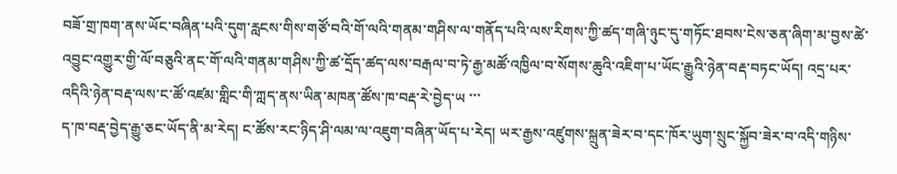བཟོ་གྲ་ཁག་ནས་ཡོང་བཞིན་པའི་དུག་རླངས་གིས་གཙོ་བའི་གོ་ལའི་གནམ་གཤིས་ལ་གནོད་པའི་ལས་རིགས་ཀྱི་ཚད་གཞི་ཉུང་དུ་གཏོང་ཐབས་ངེས་ཅན་ཞིག་མ་བྱས་ཚེ་འབྱུང་འགྱུར་གྱི་ལོ་བཅུའི་ནང་གོ་ལའི་གནམ་གཤིས་ཀྱི་ཚ་དྲོད་ཚད་ལས་བརྒལ་བ་ཏེ་རྒྱ་མཚོ་འཁྱིལ་བ་སོགས་ཆུའི་འཇིག་པ་ཡོང་རྒྱུའི་ཉེན་བརྡ་བཏང་ཡོད། འདྲ་པར་འདིའི་ཉེན་བརྡ་ལས་ང་ཚོ་འཛམ་གླིང་གི་ཀླད་ནས་ཡིན་མཁན་ཚོས་ཁ་བརྡ་རེ་བྱེད་ཡ ་་་
ད་ཁ་བརྡ་བྱེད་རྒྱུ་ཅང་ཡོད་ནི་མ་རེད། ང་ཚོས་རང་ཉིད་ཤི་ལམ་ལ་འཇུག་བཞིན་ཡོད་པ་རེད། ཡར་རྒྱས་འཛུགས་སྐྲུན་ཟེར་བ་དང་ཁོར་ཡུག་སྲུང་སྐྱོབ་ཟེར་བ་འདི་གཉིས་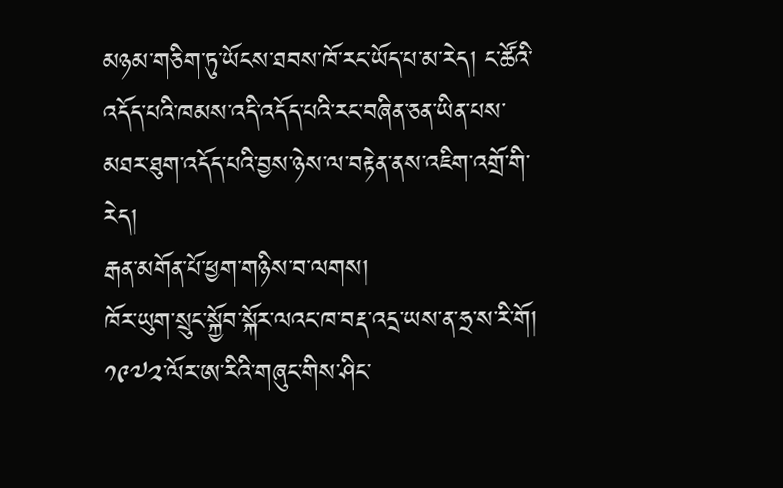མཉམ་གཅིག་ཏུ་ཡོངས་ཐབས་ཁོ་རང་ཡོད་པ་མ་རེད། ང་ཚོའི་འདོད་པའི་ཁམས་འདི་འདོད་པའི་རང་བཞིན་ཅན་ཡིན་པས་མཐར་ཐུག་འདོད་པའི་བྱས་ཉེས་ལ་བརྟེན་ནས་འཇིག་འགྲོ་གི་རེད།
རྒན་མགོན་པོ་ཕྱག་གཉིས་བ་ལགས།
ཁོར་ཡུག་སྲུང་སྐྱོབ་སྐོར་ལའང་ཁ་བརྡ་འདྲ་ཡས་ན་ཧྲ་ས་རི་གོ།
༡༩༧༢་ལོར་ཨ་རིའི་གཞུང་གིས་ཤིང་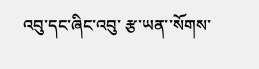འབུ་དང་ཞིང་འབུ་ རྩ་ཡན་་སོགས་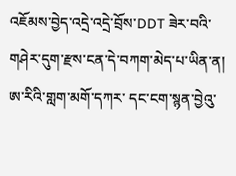འཇོམས་བྱེད་འདྲེ་འདྲེ་བྲོས་DDT ཟེར་བའི་གཤེར་དུག་རྫས་ངན་དེ་བཀག་མེད་པ་ཡིན་ན། ཨ་རིའི་གླག་མགོ་དཀར་ དང་ངག་སྙན་བྱེའུ་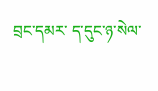བྲང་དམར་ ད་དུང་ཉ་སེལ་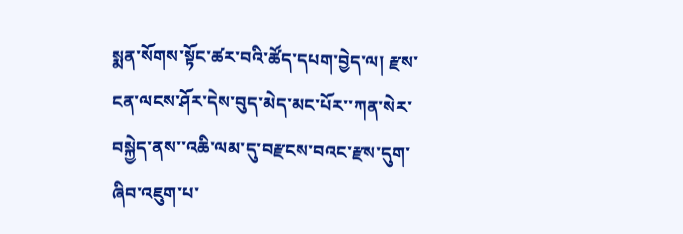སྨན་སོགས་སྟོང་ཚར་བའི་ཚོད་དཔག་བྱེད་ལ། རྫས་ངན་ལངས་ཤོར་དེས་བུད་མེད་མང་པོར་་ཀན་སེར་བསྐྱེད་ནས་་འཆི་ལམ་དུ་བརྫངས་བའང་རྫས་དུག་ཞིབ་འཇུག་པ་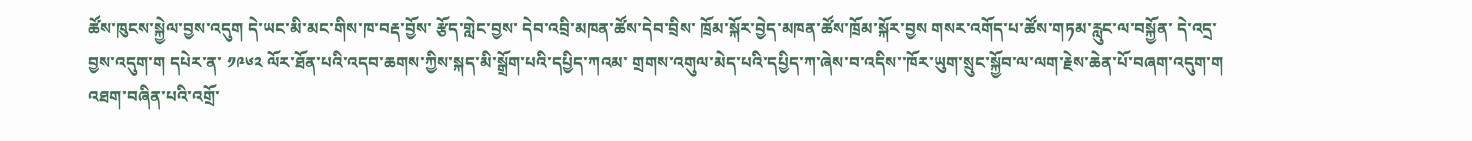ཚོས་ཁུངས་སྐྱེལ་བྱས་འདུག དེ་ཡང་མི་མང་གིས་ཁ་བརྡ་བྱོས་ རྩོད་གླེང་བྱས་ དེབ་འབྲི་མཁན་ཚོས་དེབ་བྲིས་ ཁྲོམ་སྐོར་བྱེད་མཁན་ཚོས་ཁྲོམ་སྐོར་བྱས གསར་འགོད་པ་ཚོས་གཏམ་རླུང་ལ་བསྐྱོན་ དེ་འདྲ་བྱས་འདུག་ག དཔེར་ན་ ༡༩༦༢ ལོར་ཐོན་པའི་འདབ་ཆགས་ཀྱིས་སྐད་མི་སྒྲོག་པའི་དཔྱིད་ཀའམ་ གྲགས་འགུལ་མེད་པའི་དཔྱིད་ཀ་ཞེས་བ་འདིས་་ཁོར་ཡུག་སྲུང་སྐྱོབ་ལ་ལག་རྗེས་ཆེན་པོ་བཞག་འདུག་ག
འཐག་བཞིན་པའི་འགྲོ་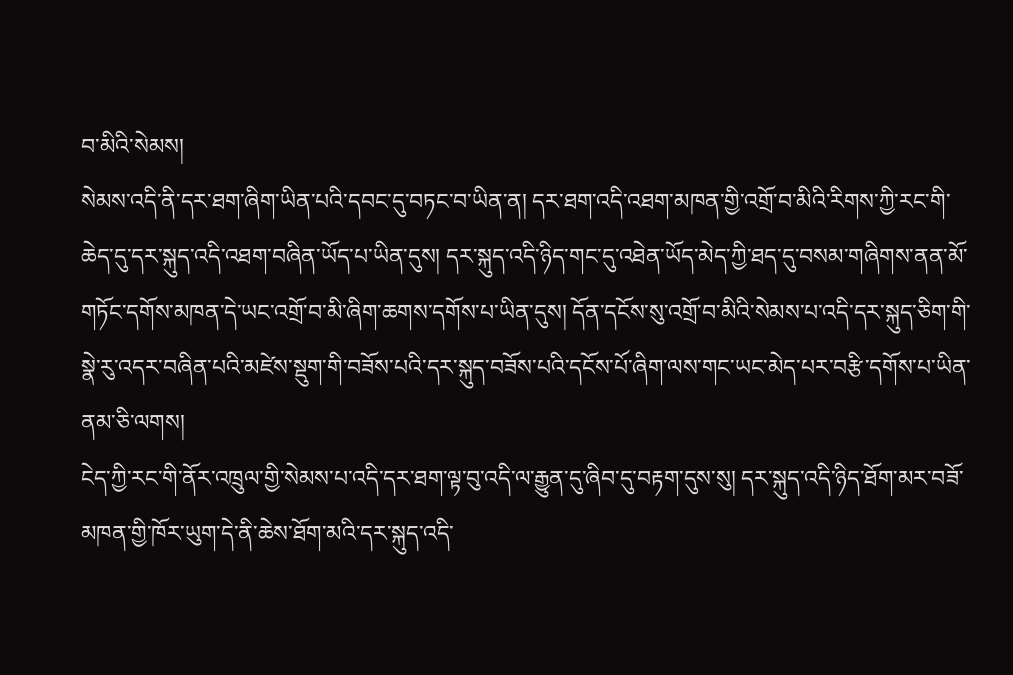བ་མིའི་སེམས།
སེམས་འདི་ནི་དར་ཐག་ཞིག་ཡིན་པའི་དབང་དུ་བཏང་བ་ཡིན་ན། དར་ཐག་འདི་འཐག་མཁན་གྱི་འགྲོ་བ་མིའི་རིགས་ཀྱི་རང་གི་ཆེད་དུ་དར་སྐུད་འདི་འཐག་བཞིན་ཡོད་པ་ཡིན་དུས། དར་སྐུད་འདི་ཉིད་གང་དུ་འཐེན་ཡོད་མེད་ཀྱི་ཐད་དུ་བསམ་གཞིགས་ནན་མོ་གཏོང་དགོས་མཁན་དེ་ཡང་འགྲོ་བ་མི་ཞིག་ཆགས་དགོས་པ་ཡིན་དུས། དོན་དངོས་སུ་འགྲོ་བ་མིའི་སེམས་པ་འདི་དར་སྐུད་ཅིག་གི་སྣེ་རུ་འདར་བཞིན་པའི་མཛེས་སྡུག་གི་བཟོས་པའི་དར་སྐུད་བཟོས་པའི་དངོས་པོ་ཞིག་ལས་གང་ཡང་མེད་པར་བརྩི་དགོས་པ་ཡིན་ནམ་ཅི་ལགས།
ངེད་ཀྱི་རང་གི་ནོར་འཁྲུལ་གྱི་སེམས་པ་འདི་དར་ཐག་ལྟ་བུ་འདི་ལ་རྒྱུན་དུ་ཞིབ་དུ་བརྟག་དུས་སུ། དར་སྐུད་འདི་ཉིད་ཐོག་མར་བཟོ་མཁན་གྱི་ཁོར་ཡུག་དེ་ནི་ཆེས་ཐོག་མའི་དར་སྐུད་འདི་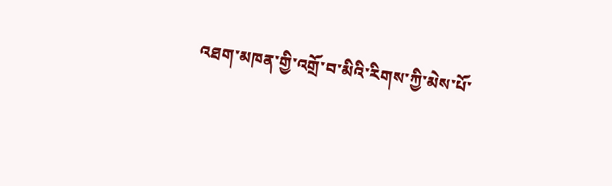འཐག་མཁན་གྱི་འགྲོ་བ་མིའི་རིགས་ཀྱི་མེས་པོ་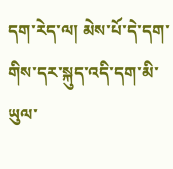དག་རེད་ལ། མེས་པོ་དེ་དག་གིས་དར་སྐུད་འདི་དག་མི་ཡུལ་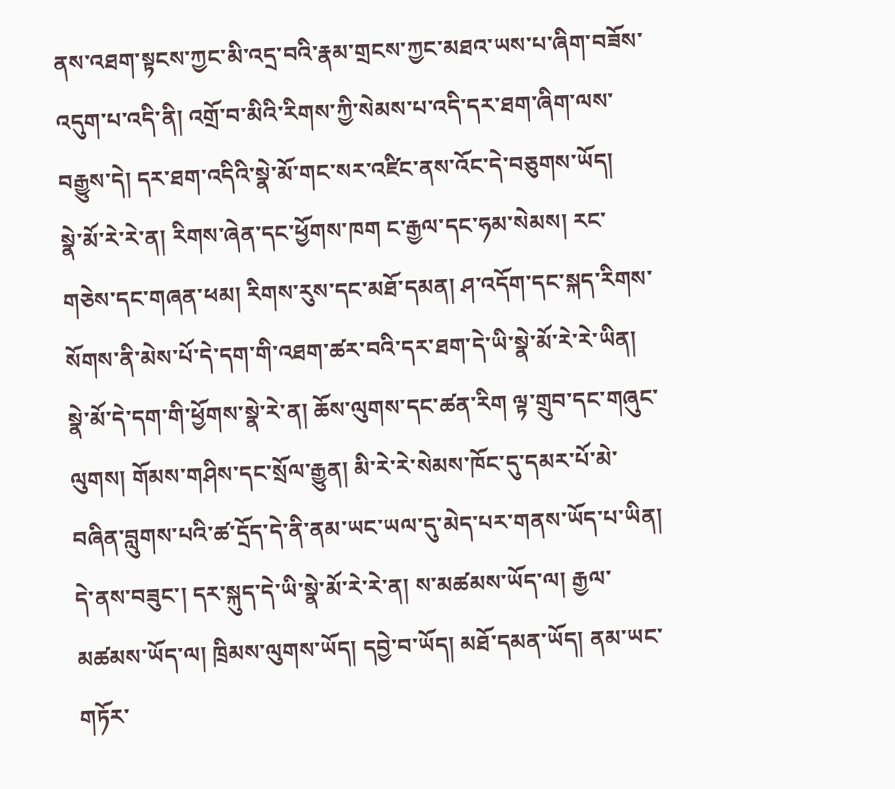ནས་འཐག་སྟངས་ཀྱང་མི་འདྲ་བའི་རྣམ་གྲངས་ཀྱང་མཐའ་ཡས་པ་ཞིག་བཟོས་འདུག་པ་འདི་ནི། འགྲོ་བ་མིའི་རིགས་ཀྱི་སེམས་པ་འདི་དར་ཐག་ཞིག་ལས་བརྒྱུས་དེ། དར་ཐག་འདིའི་སྣེ་མོ་གང་སར་འཛིང་ནས་འོང་དེ་བཅུགས་ཡོད།
སྣེ་མོ་རེ་རེ་ན། རིགས་ཞེན་དང་ཕྱོགས་ཁག ང་རྒྱལ་དང་ཧམ་སེམས། རང་གཅེས་དང་གཞན་ཕམ། རིགས་རུས་དང་མཐོ་དམན། ཤ་འདོག་དང་སྐད་རིགས་སོགས་ནི་མེས་པོ་དེ་དག་གི་འཐག་ཚར་བའི་དར་ཐག་དེ་ཡི་སྣེ་མོ་རེ་རེ་ཡིན། སྣེ་མོ་དེ་དག་གི་ཕྱོགས་སྣེ་རེ་ན། ཆོས་ལུགས་དང་ཚན་རིག ལྟ་གྲུབ་དང་གཞུང་ལུགས། གོམས་གཤིས་དང་སྲོལ་རྒྱུན། མི་རེ་རེ་སེམས་ཁོང་དུ་དམར་པོ་མེ་བཞིན་བླུགས་པའི་ཚ་དྲོད་དེ་ནི་ནམ་ཡང་ཡལ་དུ་མེད་པར་གནས་ཡོད་པ་ཡིན།
དེ་ནས་བཟུང་། དར་སྐུད་དེ་ཡི་སྣེ་མོ་རེ་རེ་ན། ས་མཚམས་ཡོད་ལ། རྒྱལ་མཚམས་ཡོད་ལ། ཁྲིམས་ལུགས་ཡོད། དབྱེ་བ་ཡོད། མཐོ་དམན་ཡོད། ནམ་ཡང་གཏོར་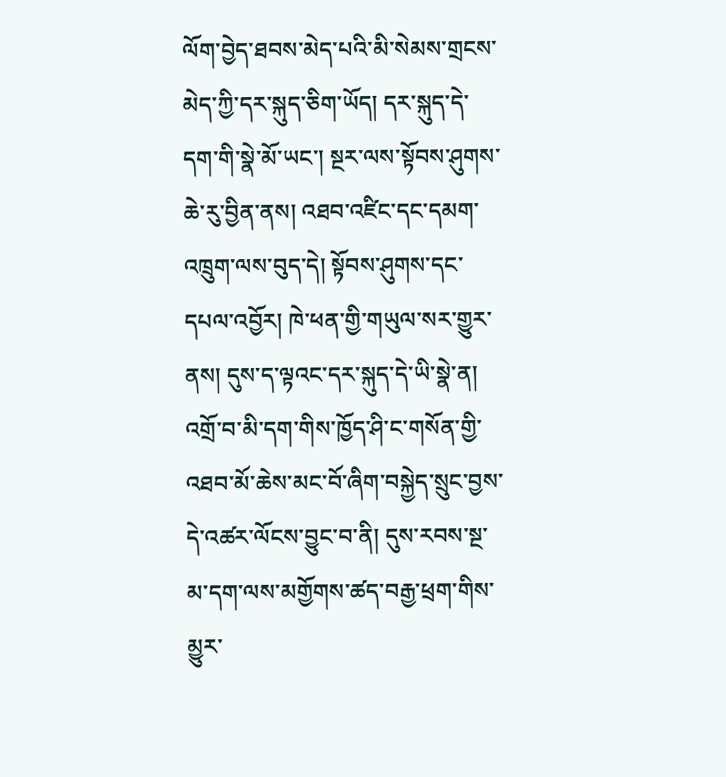ལོག་བྱེད་ཐབས་མེད་པའི་མི་སེམས་གྲངས་མེད་ཀྱི་དར་སྐུད་ཅིག་ཡོད། དར་སྐུད་དེ་དག་གི་སྣེ་མོ་ཡང་། སྔར་ལས་སྟོབས་ཤུགས་ཆེ་རུ་བྱིན་ནས། འཐབ་འཛིང་དང་དམག་འཁྲུག་ལས་བུད་དེ། སྟོབས་ཤུགས་དང་དཔལ་འབྱོར། ཁེ་ཕན་གྱི་གཡུལ་སར་གྱུར་ནས། དུས་ད་ལྟའང་དར་སྐུད་དེ་ཡི་སྣེ་ན། འགྲོ་བ་མི་དག་གིས་ཁྱོད་ཤི་ང་གསོན་གྱི་འཐབ་མོ་ཆེས་མང་བོ་ཞིག་བསྐྱེད་སྲུང་བྱས་དེ་འཚར་ལོངས་བྱུང་བ་ནི། དུས་རབས་སྔ་མ་དག་ལས་མགྱོགས་ཚད་བརྒྱ་ཕྲག་གིས་མྱུར་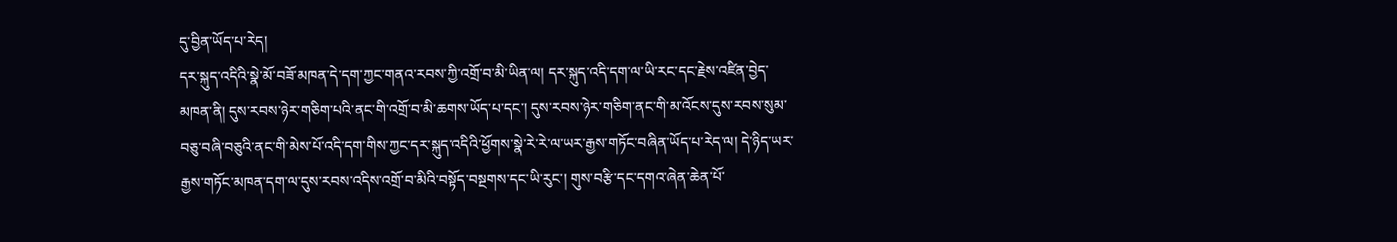དུ་བྱིན་ཡོད་པ་རེད།
དར་སྐུད་འདིའི་སྣེ་མོ་བཟོ་མཁན་དེ་དག་ཀྱང་གནའ་རབས་ཀྱི་འགྲོ་བ་མི་ཡིན་ལ། དར་སྐུད་འདི་དག་ལ་ཡི་རང་དང་རྗེས་འཛིན་བྱེད་མཁན་ནི། དུས་རབས་ཉེར་གཅིག་པའི་ནང་གི་འགྲོ་བ་མི་ཆགས་ཡོད་པ་དང་། དུས་རབས་ཉེར་གཅིག་ནང་གི་མ་འོངས་དུས་རབས་སུམ་བཅུ་བཞི་བཅུའི་ནང་གི་མེས་པོ་འདི་དག་གིས་ཀྱང་དར་སྐུད་འདིའི་ཕྱོགས་སྣེ་རེ་རེ་ལ་ཡར་རྒྱས་གཏོང་བཞིན་ཡོད་པ་རེད་ལ། དེ་ཉིད་ཡར་རྒྱས་གཏོང་མཁན་དག་ལ་དུས་རབས་འདིས་འགྲོ་བ་མིའི་བསྟོད་བསྔགས་དང་ཡི་རུང་། གུས་བརྩི་དང་དགའ་ཞེན་ཆེན་པོ་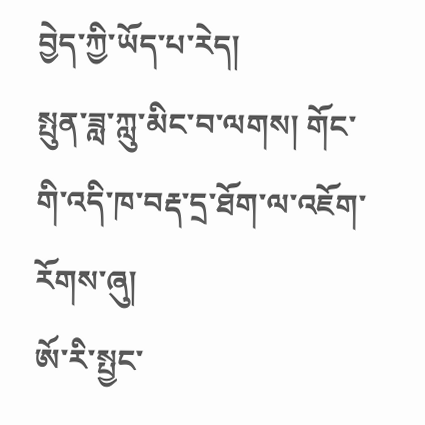བྱེད་ཀྱི་ཡོད་པ་རེད།
སྤུན་ཟླ་ཀླུ་མིང་བ་ལགས། གོང་གི་འདི་ཁ་བརྡ་དྲ་ཐོག་ལ་འཇོག་རོགས་ཞུ།
ཨོ་རི་སྤྱང་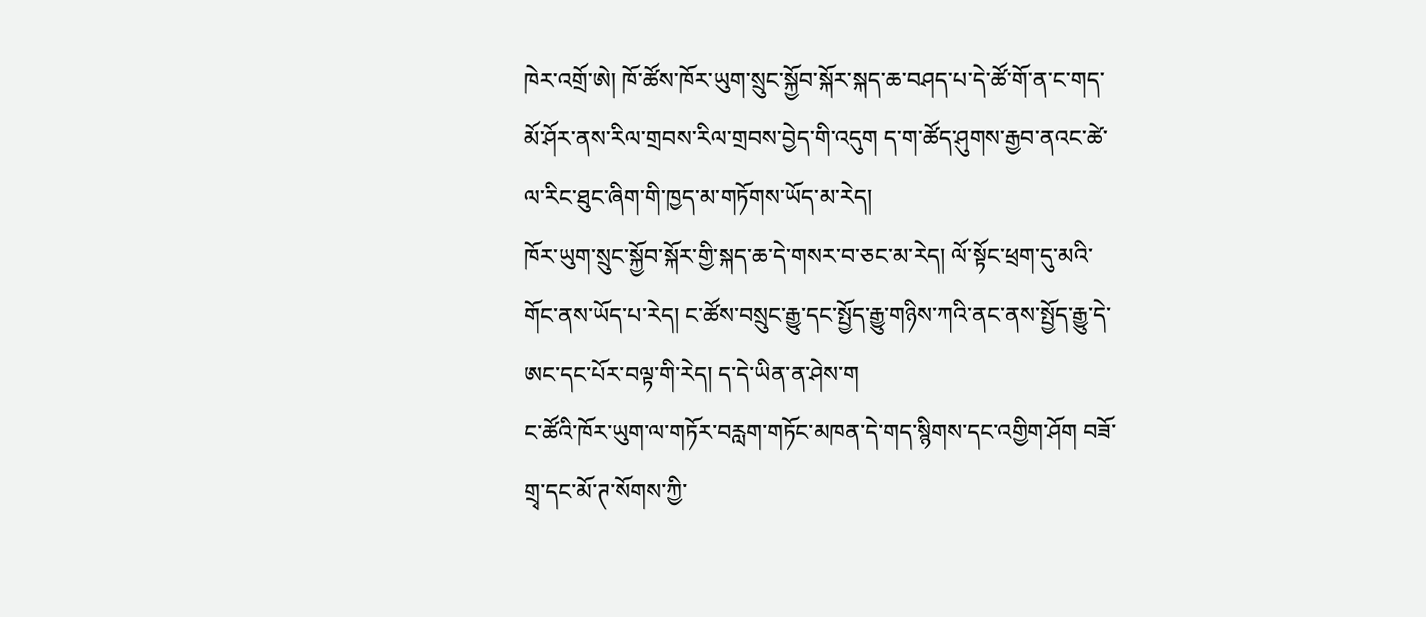ཁེར་འགྲོ་ཨེ། ཁོ་ཚོས་ཁོར་ཡུག་སྲུང་སྐྱོབ་སྐོར་སྐད་ཆ་བཤད་པ་དེ་ཚོ་གོ་ན་ང་གད་མོ་ཤོར་ནས་རིལ་གྲབས་རིལ་གྲབས་བྱེད་གི་འདུག ད་ག་ཚོད་ཤུགས་རྒྱབ་ནའང་ཚེ་ལ་རིང་ཐུང་ཞིག་གི་ཁྱད་མ་གཏོགས་ཡོད་མ་རེད།
ཁོར་ཡུག་སྲུང་སྐྱོབ་སྐོར་གྱི་སྐད་ཆ་དེ་གསར་བ་ཅང་མ་རེད། ལོ་སྟོང་ཕྲག་དུ་མའི་གོང་ནས་ཡོད་པ་རེད། ང་ཚོས་བསྲུང་རྒྱུ་དང་སྤྱོད་རྒྱུ་གཉིས་ཀའི་ནང་ནས་སྤྱོད་རྒྱུ་དེ་ཨང་དང་པོར་བལྟ་གི་རེད། ད་དེ་ཡིན་ན་ཤེས་ག
ང་ཚོའི་ཁོར་ཡུག་ལ་གཏོར་བརླག་གཏོང་མཁན་དེ་གད་སྙིགས་དང་འགྱིག་ཤོག བཟོ་གྲྭ་དང་མོ་ཊ་སོགས་ཀྱི་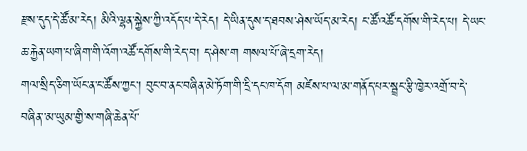རྫས་དུད་དེ་ཚོ་མ་རེད། མིའི་ལྷན་སྐྱེས་ཀྱི་འདོད་པ་དེ་རེད། དེ་ཡིན་དུས་ད་ཐབས་ཤེས་ཡོད་མ་རེད། ང་ཚོ་འཚོ་དགོས་གི་རེད་པ། དེ་ཡང་ཆ་རྐྱེན་ཡག་པ་ཞིག་གི་འོག་འཚོ་དགོས་གི་རེད་བ། ད་ཤེས་ག གསལ་པོ་ཞེ་དྲག་རེད།
གལ་སྲིད་ཅིག་ཡོང་ན་ང་ཚོས་ཀྱང་། བུང་བ་ནང་བཞིན་མེ་ཏོག་གི་དྲི་དང་ཁ་དོག མཛེས་པ་ལ་མ་གནོད་པར་སྦྲང་རྩི་ཁྱེར་འགྲོ་བ་དེ་བཞིན་་མ་ཡུམ་གྱི་ས་གཞི་ཆེན་པོ་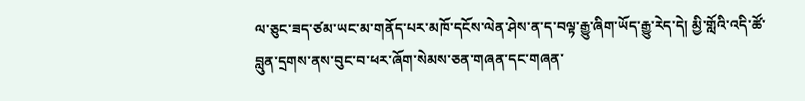ལ་ཅུང་ཟད་ཙམ་ཡང་མ་གནོད་པར་མཁོ་དངོས་ལེན་ཤེས་ན་ད་བལྟ་རྒྱུ་ཞིག་ཡོད་རྒྱུ་རེད་དེ། མྱི་གློའི་འདི་ཚོ་བླུན་དྲགས་ནས་བུང་བ་ཕར་ཞོག་སེམས་ཅན་གཞན་དང་གཞན་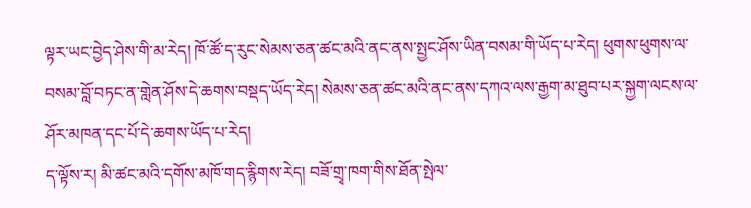ལྟར་ཡང་བྱེད་ཤེས་གི་མ་རེད། ཁོ་ཚོ་ད་རུང་སེམས་ཅན་ཚང་མའི་ནང་ནས་སྤྱང་ཤོས་ཡིན་བསམ་གི་ཡོད་པ་རེད། ཕུགས་ཕུགས་ལ་བསམ་བློ་བཏང་ན་གླེན་ཤོས་དེ་ཆགས་བསྡད་ཡོད་རེད། སེམས་ཅན་ཚང་མའི་ནང་ནས་དཀའ་ལས་རྒྱག་མ་ཐུབ་པར་སྐྱག་ལངས་ལ་ཤོར་མཁན་དང་པོ་དེ་ཆགས་ཡོད་པ་རེད།
ད་ལྟོས་ར། མི་ཚང་མའི་དགོས་མཁོ་གད་རྙིགས་རེད། བཟོ་གྲྭ་ཁག་གིས་ཐོན་སྤེལ་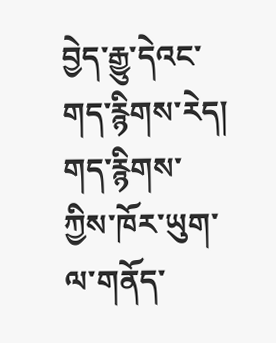བྱེད་རྒྱུ་དེའང་གད་རྙིགས་རེད། གད་རྙིགས་ཀྱིས་ཁོར་ཡུག་ལ་གནོད་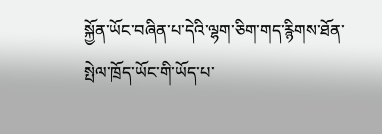སྐྱོན་ཡོང་བཞིན་པ་དེའི་ལྷག་ཅིག་གད་རྙིགས་ཐོན་སྤེལ་ཁྲོད་ཡོང་གི་ཡོད་པ་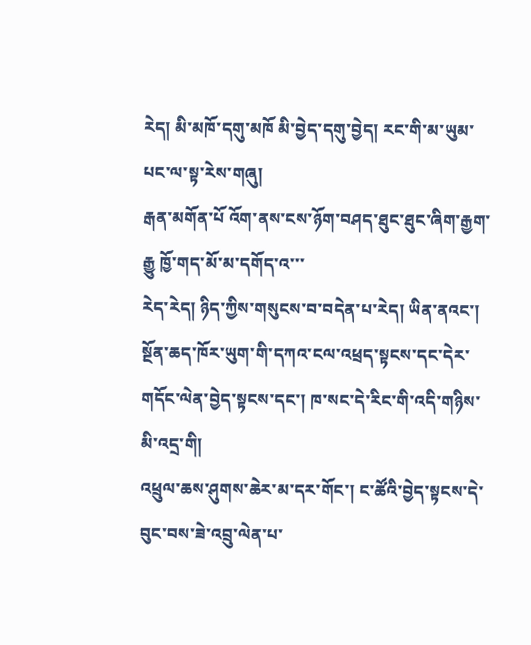རེད། མི་མཁོ་དགུ་མཁོ མི་བྱེད་དགུ་བྱེད། རང་གི་མ་ཡུམ་པང་ལ་སྟ་རེས་གཞུ།
རྒན་མགོན་པོ འོག་ནས་ངས་ཉོག་བཤད་ཐུང་ཐུང་ཞིག་རྒྱག་རྒྱུ ཁྱོ་གད་མོ་མ་དགོད་འ་་་
རེད་རེད། ཉིད་ཀྱིས་གསུངས་བ་བདེན་པ་རེད། ཡིན་ནའང་། སྔོན་ཆད་ཁོར་ཡུག་གི་དཀའ་ངལ་འཕྲད་སྟངས་དང་དེར་གདོང་ལེན་བྱེད་སྟངས་དང་། ཁ་སང་དེ་རིང་གི་འདི་གཉིས་མི་འདྲ་གི།
འཕྲུལ་ཆས་ཤུགས་ཆེར་མ་དར་གོང་། ང་ཚོའི་བྱེད་སྟངས་དེ་བུང་བས་ཟེ་འབྲུ་ལེན་པ་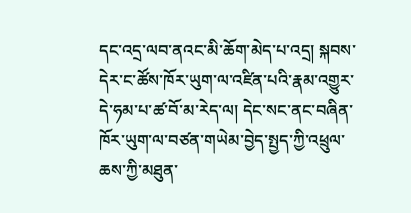དང་འདྲ་ལབ་ནའང་མི་ཆོག་མེད་པ་འདྲ། སྐབས་དེར་ང་ཚོས་ཁོར་ཡུག་ལ་འཛིན་པའི་རྣམ་འགྱུར་དེ་ཧམ་པ་ཚ་བོ་མ་རེད་ལ། དེང་སང་ནང་བཞིན་ཁོར་ཡུག་ལ་བཙན་གཡེམ་བྱེད་སྤྱད་ཀྱི་འཕྲུལ་ཆས་ཀྱི་མཐུན་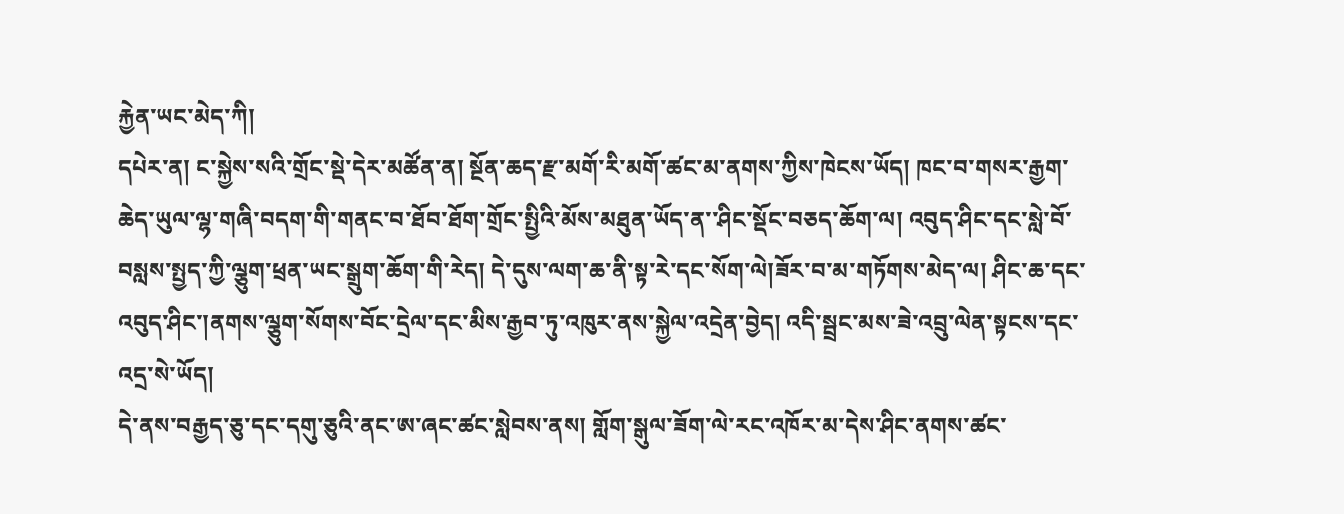རྐྱེན་ཡང་མེད་ཀི།
དཔེར་ན། ང་སྐྱེས་སའི་གྲོང་སྡེ་དེར་མཚོན་ན། སྔོན་ཆད་རྫ་མགོ་རི་མགོ་ཚང་མ་ནགས་ཀྱིས་ཁེངས་ཡོད། ཁང་བ་གསར་རྒྱག་ཆེད་ཡུལ་ལྷ་གཞི་བདག་གི་གནང་བ་ཐོབ་ཐོག་གྲོང་སྤྱིའི་མོས་མཐུན་ཡོད་ན་་ཤིང་སྡོང་བཅད་ཆོག་ལ། འབུད་ཤིང་དང་སླེ་བོ་བསླས་སྤྱད་ཀྱི་ལྕུག་ཕྲན་ཡང་སྒྲུག་ཆོག་གི་རེད། དེ་དུས་ལག་ཆ་ནི་སྟ་རེ་དང་སོག་ལེ།ཟོར་བ་མ་གཏོགས་མེད་ལ། ཤིང་ཆ་དང་འབུད་ཤིང་།ནགས་ལྕུག་སོགས་བོང་དྲེལ་དང་མིས་རྒྱབ་ཏུ་འཁུར་ནས་སྐྱེལ་འདྲེན་བྱེད། འདི་སྦྲང་མས་ཟེ་འབྲུ་ལེན་སྟངས་དང་འདྲ་སེ་ཡོད།
དེ་ནས་བརྒྱད་ཅུ་དང་དགུ་ཅུའི་ནང་ཨ་ཞང་ཚང་སླེབས་ནས། གློག་སྒུལ་ཟོག་ལེ་རང་འཁོར་མ་དེས་ཤིང་ནགས་ཚང་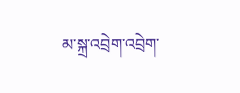མ་སྐྲ་འབྲེག་འབྲེག་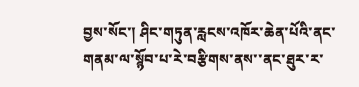བྱས་སོང་། ཤིང་གཏུན་རླངས་འཁོར་ཆེན་པོའི་ནང་གནམ་ལ་སྙོབ་པ་རེ་བརྩིགས་ནས་་ནང་ཐུར་ར་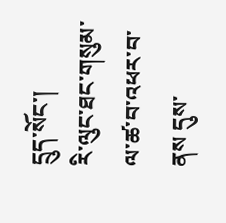དྲུད་སོང་།
རི་ལུང་ཐང་གསུམ་ལ་ཚ་བ་འཕར་བ་ནས དུས་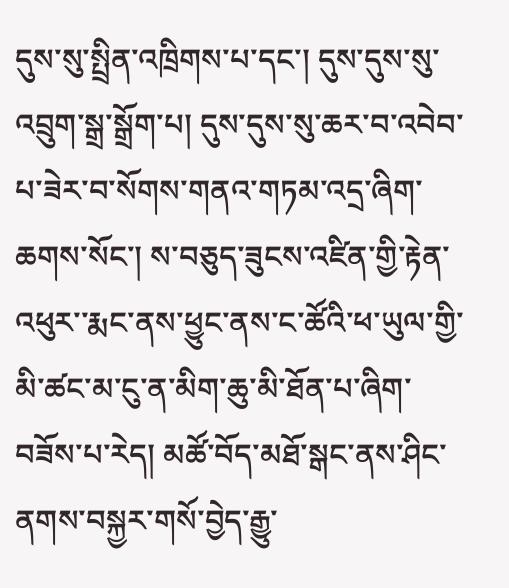དུས་སུ་སྤྲིན་འཁྲིགས་པ་དང་། དུས་དུས་སུ་འབྲུག་སྒྲ་སྒྲོག་པ། དུས་དུས་སུ་ཆར་བ་འབེབ་པ་ཟེར་བ་སོགས་གནའ་གཏམ་འདྲ་ཞིག་ཆགས་སོང་། ས་བཅུད་ཟུངས་འཛིན་གྱི་རྟེན་འཕུར་་རྨང་ནས་ཕྱུང་ནས་ང་ཚོའི་ཕ་ཡུལ་གྱི་མི་ཚང་མ་ངུ་ན་མིག་ཆུ་མི་ཐོན་པ་ཞིག་བཟོས་པ་རེད། མཚོ་བོད་མཐོ་སྒང་ནས་ཤིང་ནགས་བསྐྱར་གསོ་བྱེད་རྒྱུ་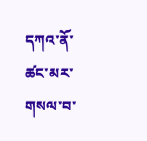དཀའ་ནོ་ཚང་མར་གསལ་བ་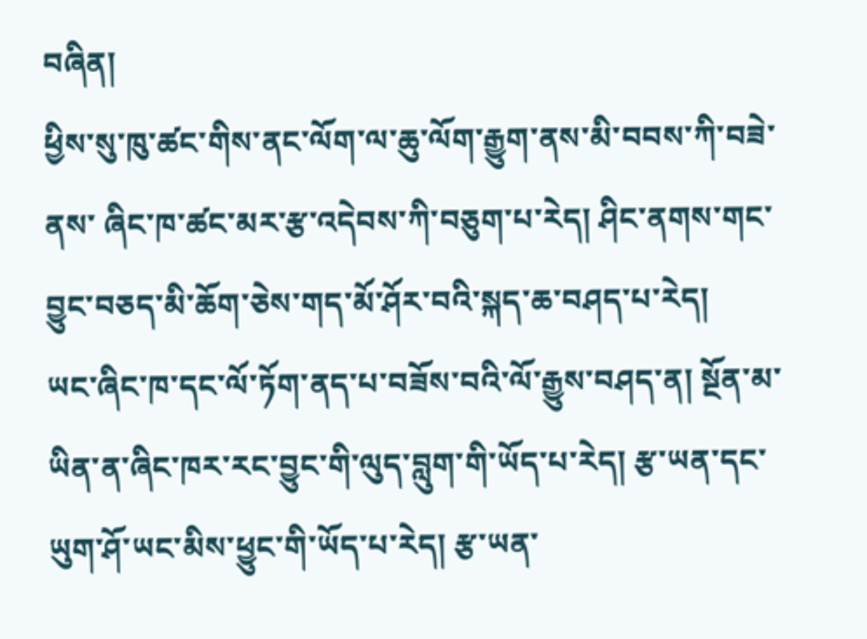བཞིན།
ཕྱིས་སུ་ཁུ་ཚང་གིས་ནང་ལོག་ལ་ཆུ་ལོག་རྒྱུག་ནས་མི་བབས་ཀི་བཟེ་ནས་ ཞིང་ཁ་ཚང་མར་རྩ་འདེབས་ཀི་བཅུག་པ་རེད། ཤིང་ནགས་གང་བྱུང་བཅད་མི་ཆོག་ཅེས་གད་མོ་ཤོར་བའི་སྐད་ཆ་བཤད་པ་རེད།
ཡང་ཞིང་ཁ་དང་ལོ་ཏོག་ནད་པ་བཟོས་བའི་ལོ་རྒྱུས་བཤད་ན། སྔོན་མ་ཡིན་ན་ཞིང་ཁར་རང་བྱུང་གི་ལུད་བླུག་གི་ཡོད་པ་རེད། རྩ་ཡན་དང་ཡུག་ཤོ་ཡང་མིས་ཕྱུང་གི་ཡོད་པ་རེད། རྩ་ཡན་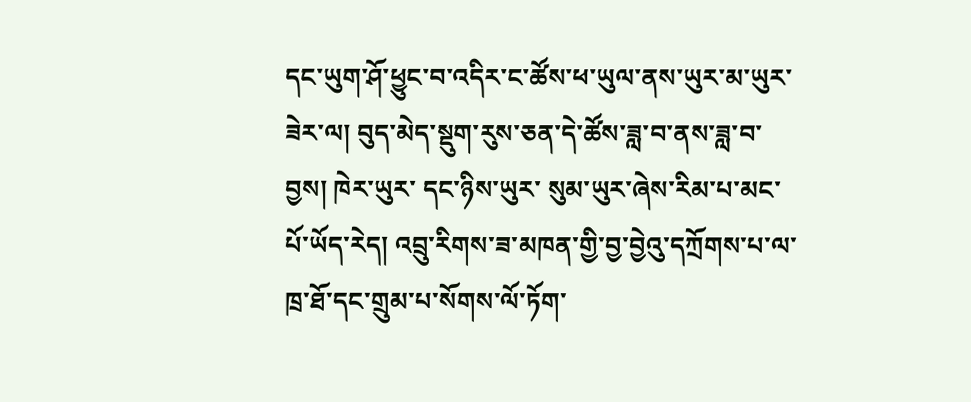དང་ཡུག་ཤོ་ཕྱུང་བ་འདིར་ང་ཚོས་ཕ་ཡུལ་ནས་ཡུར་མ་ཡུར་ཟེར་ལ། བུད་མེད་སྡུག་རུས་ཅན་དེ་ཚོས་ཟླ་བ་ནས་ཟླ་བ་བྱས། ཁེར་ཡུར་ དང་ཉིས་ཡུར་ སུམ་ཡུར་ཞེས་རིམ་པ་མང་པོ་ཡོད་རེད། འབྲུ་རིགས་ཟ་མཁན་གྱི་བྱ་བྱེའུ་དཀྲོགས་པ་ལ་ཁྲ་ཐོ་དང་གྲུམ་པ་སོགས་ལོ་ཏོག་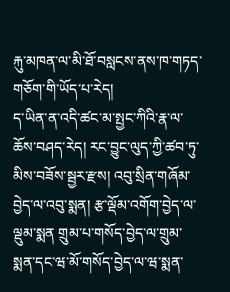རྐུ་མཁན་ལ་མི་ཐོ་བསླངས་ནས་ཁ་གཏད་གཅོག་གི་ཡོད་པ་རེད།
ད་ཡིན་ན་འདི་ཚང་མ་སྤྱང་ཀིའི་རྣ་ལ་ཆོས་བཤད་རེད། རང་བྱུང་ལུད་ཀྱི་ཚབ་ཏུ་མིས་བཟོས་སྦྱར་རྫས། འབུ་སྲིན་གཞོམ་བྱེད་ལ་འབུ་སྨན། རྩ་ལྡོམ་འགོག་བྱེད་ལ་ལྡུམ་སྨན གྲུམ་པ་གསོད་བྱེད་ལ་གྲུམ་སྨན་དང་ཝ་མོ་གསོད་བྱེད་ལ་ཝ་སྨན་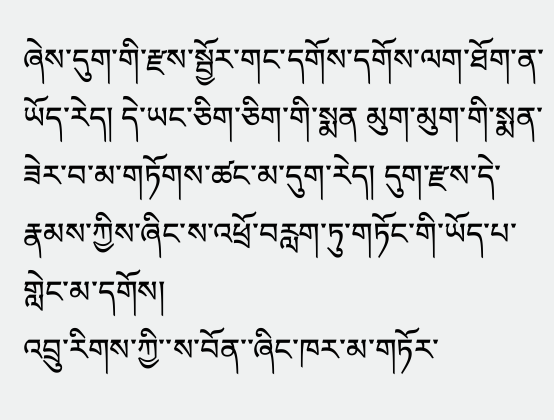ཞེས་དུག་གི་རྫས་སྦྱོར་གང་དགོས་དགོས་ལག་ཐོག་ན་ཡོད་རེད། དེ་ཡང་ཅིག་ཅིག་གི་སྨན མུག་མུག་གི་སྨན་ཟེར་བ་མ་གཏོགས་ཚང་མ་དུག་རེད། དུག་རྫས་དེ་རྣམས་ཀྱིས་ཞིང་ས་འཕྲོ་བརླག་ཏུ་གཏོང་གི་ཡོད་པ་གླེང་མ་དགོས།
འབྲུ་རིགས་ཀྱི་་ས་བོན་་ཞིང་ཁར་མ་གཏོར་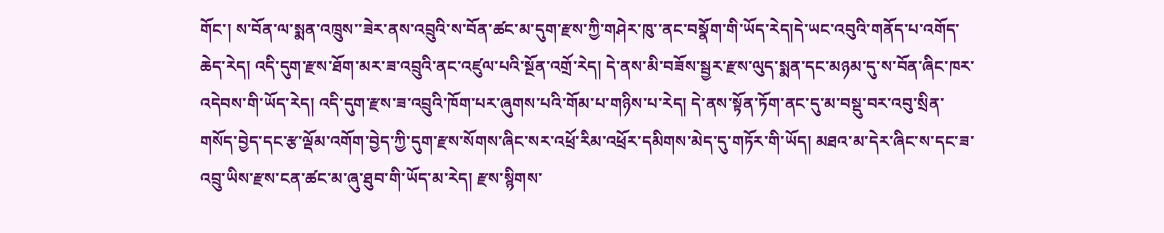གོང་། ས་བོན་ལ་སྨན་འཁྲུས་་ཟེར་ནས་འབྲུའི་ས་བོན་ཚང་མ་དུག་རྫས་ཀྱི་གཤེར་ཁུ་་ནང་བསྣོག་གི་ཡོད་རེད།དེ་ཡང་འབུའི་གནོད་པ་འགོད་ཆེད་རེད། འདི་དུག་རྫས་ཐོག་མར་ཟ་འབྲུའི་ནང་འཛུལ་པའི་སྔོན་འགྲོ་རེད། དེ་ནས་མི་བཟོས་སྦྱར་རྫས་ལུད་སྨན་དང་མཉམ་དུ་ས་བོན་ཞིང་ཁར་འདེབས་གི་ཡོད་རེད། འདི་དུག་རྫས་ཟ་འབྲུའི་ཁོག་པར་ཞུགས་པའི་གོམ་པ་གཉིས་པ་རེད། དེ་ནས་སྟོན་ཏོག་ནང་དུ་མ་བསྡུ་བར་འབུ་སྲིན་གསོད་བྱེད་དང་རྩ་ལྡོམ་འགོག་བྱེད་ཀྱི་དུག་རྫས་སོགས་ཞིང་སར་འཕྲོ་རིམ་འཕྲོར་དམིགས་མེད་དུ་གཏོར་གི་ཡོད། མཐའ་མ་དེར་ཞིང་ས་དང་ཟ་འབྲུ་ཡིས་རྫས་ངན་ཚང་མ་ཞུ་ཐུབ་གི་ཡོད་མ་རེད། རྫས་སྙིགས་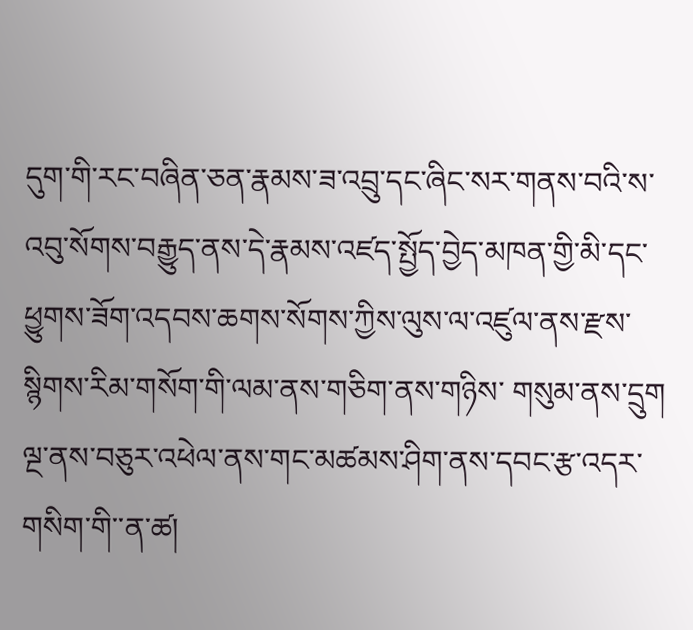དུག་གི་རང་བཞིན་ཅན་རྣམས་ཟ་འབྲུ་དང་ཞིང་སར་གནས་བའི་ས་འབུ་སོགས་བརྒྱུད་ནས་དེ་རྣམས་འཛད་སྤྱོད་བྱེད་མཁན་གྱི་མི་དང་ཕྱུགས་ཟོག་འདབས་ཆགས་སོགས་ཀྱིས་ལུས་ལ་འཛུལ་ནས་རྫས་སྙིགས་རིམ་གསོག་གི་ལམ་ནས་གཅིག་ནས་གཉིས་ གསུམ་ནས་དྲུག ལྔ་ནས་བཅུར་འཕེལ་ནས་གང་མཚམས་ཤིག་ནས་དབང་རྩ་འདར་གསིག་གི་་ན་ཚ།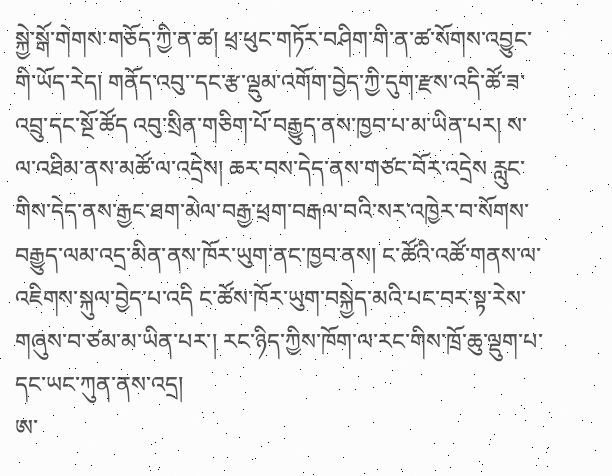སྐྱེ་སྒོ་གེགས་གཅོད་ཀྱི་ན་ཚ། ཕྲ་ཕུང་གཏོར་བཤིག་གི་ན་ཚ་སོགས་འབྱུང་གི་ཡོད་རེད། གནོད་འབུ་་དང་རྩ་ལྡུམ་འགོག་བྱེད་ཀྱི་དུག་རྫས་འདི་ཚོ་ཟ་འབྲུ་དང་སྔོ་ཚོད འབུ་སྲིན་གཅིག་པོ་བརྒྱུད་ནས་ཁྱབ་པ་མ་ཡིན་པར། ས་ལ་འཐིམ་ནས་མཚོ་ལ་འདྲེས། ཆར་བས་དེད་ནས་གཙང་བོར་འདྲེས རླུང་གིས་དེད་ནས་རྒྱང་ཐག་མེལ་བརྒྱ་ཕྲག་བརྒལ་བའི་སར་འཁྱེར་བ་སོགས་བརྒྱུད་ལམ་འདྲ་མིན་ནས་ཁོར་ཡུག་ནང་ཁྱབ་ནས། ང་ཚོའི་འཚོ་གནས་ལ་འཇིགས་སྐུལ་བྱེད་པ་འདི ང་ཚོས་ཁོར་ཡུག་བསྐྱེད་མའི་པང་བར་སྟ་རེས་གཞུས་བ་ཙམ་མ་ཡིན་པར་། རང་ཉིད་ཀྱིས་ཁོག་ལ་རང་གིས་ཁྲོ་ཆུ་ལྡུག་པ་དང་ཡང་ཀུན་ནས་འདྲ།
ཨ་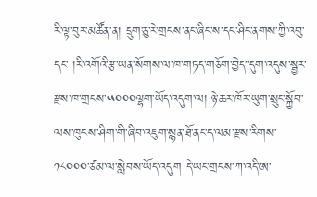རི་ལྟ་བུར་མཚོན་ན། དྲུག་ཅུ་རེ་གྲངས་ནང་ཞིང་ས་དང་ཤིང་ནགས་ཀྱི་འབུ་དང་ །རི་འགོའི་རྩ་ཡན་སོགས་ལ་ཁ་གཏད་གཅོག་བྱེད་་དུག་འདུས་སྦྱར་རྫས་ཁ་གྲངས་༥༠༠༠ལྷག་ཡོད་འདུག་ལ། ཉེ་ཆར་ཁོར་ཡུག་སྲུང་སྐྱོབ་ལས་ཁུངས་ཤིག་གི་ཞིབ་འཇུག་སྙན་ཐོ་ནང་ད་ལམ་རྫས་རིགས་༡༨༠༠༠་ཙམ་ལ་སླེབས་ཡོད་འདུག དེ་ཡང་གྲངས་ཀ་འདི་ཨ་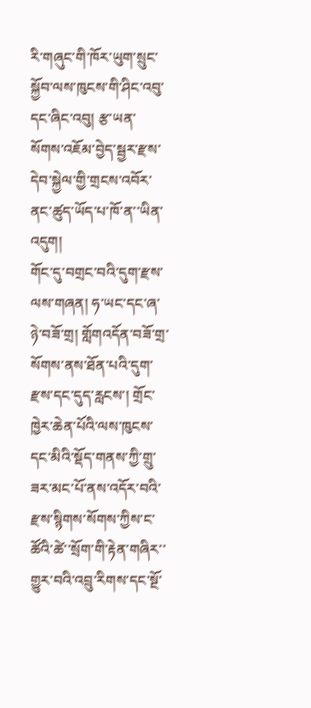རི་གཞུང་གི་ཁོར་ཡུག་སྲུང་སྐྱོབ་ལས་ཁུངས་གི་ཤིང་འབུ་དང་ཞིང་འབུ། རྩ་ཡན་སོགས་འཇོམ་བྱེད་སྦྱར་རྫས་དེབ་སྐྱེལ་གྱི་གྲངས་འབོར་ནང་ཚུད་ཡོད་པ་ཁོ་ན་་ཡིན་འདུག།
གོང་དུ་བགྲང་བའི་དུག་རྫས་ལས་གཞན། ཧ་ཡང་དང་ཞ་ཉེ་བཟོ་གྲ། གློགའདོན་བཟོ་གྲ་སོགས་ནས་ཐོན་པའི་དུག་རྫས་དང་དུད་རླངས་། གྲོང་ཁྱེར་ཆེན་པོའི་ལས་ཁུངས་དང་མིའི་སྡོད་གནས་ཀྱི་གྲུ་ཟར་མང་པོ་ནས་འདོར་བའི་རྫས་སྙིགས་སོགས་ཀྱིས་ང་ཚོའི་ཚེ་་སྲོག་གི་རྟེན་གཞིར་་གྱུར་བའི་འབྲུ་རིགས་དང་སྔོ་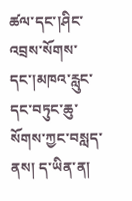ཚལ་དང་།ཤིང་འབྲས་སོགས་དང་།མཁའ་རླུང་དང་བཏུང་ཆུ་སོགས་ཀྱང་བསླད་ནས། ད་ཡིན་ན།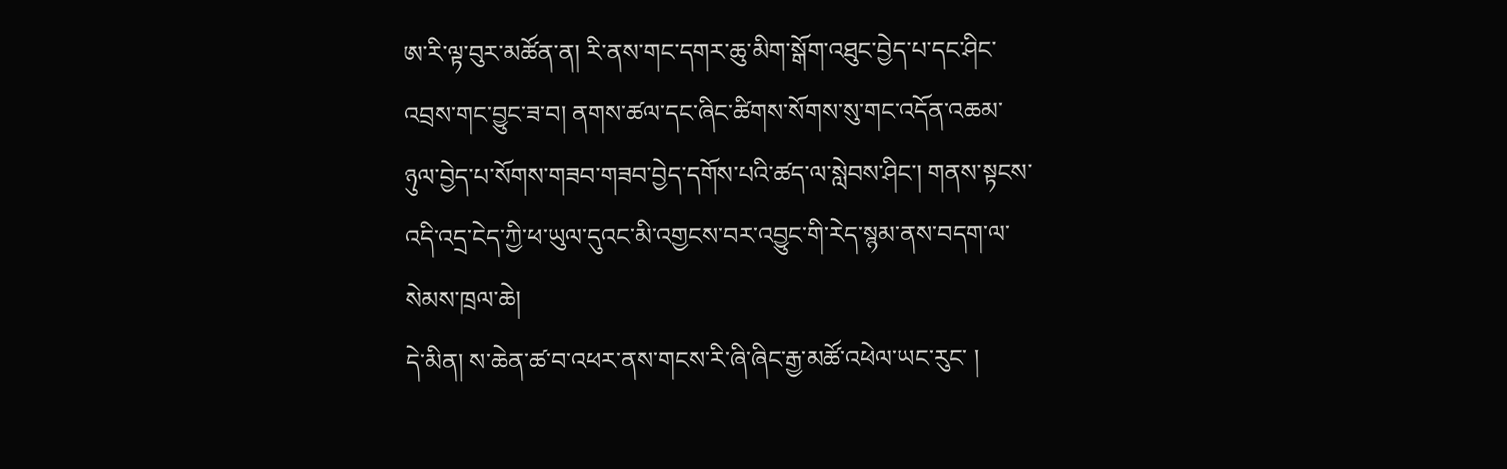ཨ་རི་ལྟ་བུར་མཚོན་ན། རི་ནས་གང་དགར་ཆུ་མིག་སྒོག་འཐུང་བྱེད་པ་དང་ཤིང་འབྲས་གང་བྱུང་ཟ་བ། ནགས་ཚལ་དང་ཞིང་ཚིགས་སོགས་སུ་གང་འདོན་འཆམ་ཉུལ་བྱེད་པ་སོགས་གཟབ་གཟབ་བྱེད་དགོས་པའི་ཚད་ལ་སླེབས་ཤིང་། གནས་སྟངས་འདི་འདྲ་ངེད་ཀྱི་ཕ་ཡུལ་དུའང་མི་འགྱངས་བར་འབྱུང་གི་རེད་སྙམ་ནས་བདག་ལ་སེམས་ཁྲལ་ཆེ།
དེ་མིན། ས་ཆེན་ཚ་བ་འཕར་ནས་གངས་རི་ཞི་ཞིང་རྒྱ་མཚོ་འཕེལ་ཡང་རུང་ །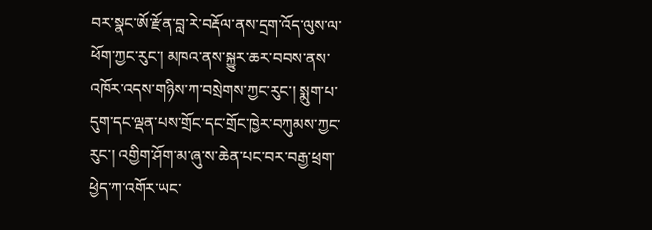བར་སྣང་ཨོ་རྫོན་བླ་རེ་བརྡོལ་ནས་དྲག་འོད་ལུས་ལ་ཕོག་ཀྱང་རུང་། མཁའ་ནས་སྐྱུར་ཆར་བབས་ནས་འཁོར་འདས་གཉིས་ཀ་བསྲེགས་ཀྱང་རུང་། སྨུག་པ་དུག་དང་ལྡན་པས་གྲོང་དང་གྲོང་ཁྱེར་བཀུམས་ཀྱང་རུང་། འགྱིག་ཤོག་མ་ཞུ་ས་ཆེན་པང་བར་བརྒྱ་ཕྲག་ཕྱེད་ཀ་འགོར་ཡང་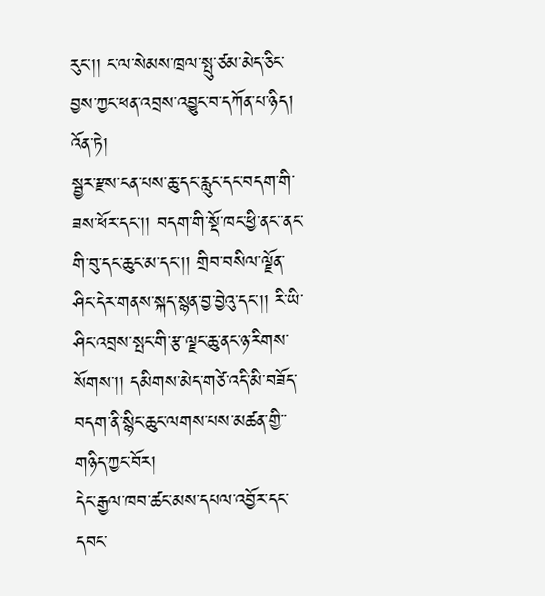རུང་།། ང་ལ་སེམས་ཁྲལ་སྤུ་ཙམ་མེད་ཅིང་བྱས་ཀྱང་ཕན་འབྲས་འབྱུང་བ་དཀོན་པ་ཉིད།
འོན་ཏེ།
སྦྱར་རྫས་ངན་པས་ཆུ་དང་རླུང་དང་བདག་གི་ཟས་ཕོར་དང་།། བདག་གི་སྡོ་ཁང་ཕྱི་ནང་་ནང་གི་བུ་དང་ཆུང་མ་དང་།། གྲིབ་བསིལ་ལྗོན་ཤིང་དེར་གནས་སྐད་སྙན་བྱ་བྱེའུ་དང་།། རི་ཡི་ཤིང་འབྲས་སྤང་གི་རྩ་ལྗང་ཆུ་ནང་ཉ་རིགས་སོགས་།། དམིགས་མེད་གཙེ་འདི་མི་བཟོད་བདག་ནི་སྙིང་ཆུང་ལགས་པས་མཚན་གྱི་་གཉིད་ཀྱང་བོར།
དེང་རྒྱལ་ཁབ་ཚང་མས་དཔལ་འབྱོར་དང་དབང་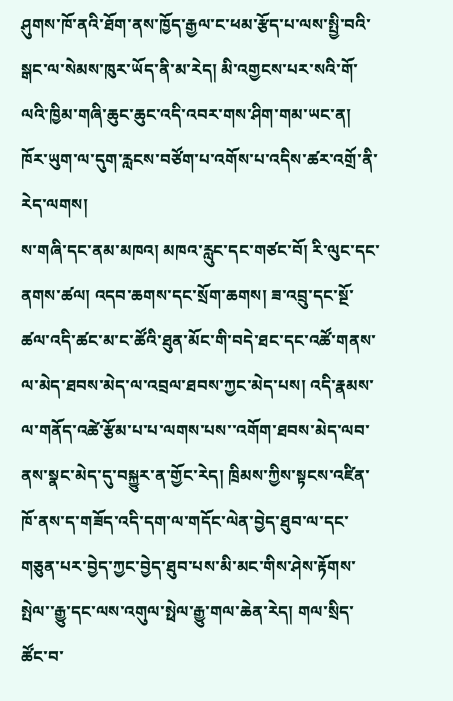ཤུགས་ཁོ་ནའི་ཐོག་ནས་ཁྱོད་རྒྱལ་ང་ཕམ་རྩོད་པ་ལས་སྤྱི་བའི་སྒང་ལ་སེམས་ཁུར་ཡོད་ནི་མ་རེད། མི་འགྱངས་པར་སའི་གོ་ལའི་ཁྱིམ་གཞི་ཆུང་ཆུང་འདི་འབར་གས་ཤིག་གམ་ཡང་ན། ཁོར་ཡུག་ལ་དུག་རླངས་བཙོག་པ་འགོས་པ་འདིས་ཚར་འགྲོ་ནི་རེད་ལགས།
ས་གཞི་དང་ནམ་མཁའ། མཁའ་རླུང་དང་གཙང་བོ། རི་ལུང་དང་ནགས་ཚལ། འདབ་ཆགས་དང་སྲོག་ཆགས། ཟ་འབྲུ་དང་སྔོ་ཚལ་འདི་ཚང་མ་ང་ཚོའི་ཐུན་མོང་གི་བདེ་ཐང་དང་འཚོ་གནས་ལ་མེད་ཐབས་མེད་ལ་འབྲལ་ཐབས་ཀྱང་མེད་པས། འདི་རྣམས་ལ་གནོད་འཚེ་རྩོམ་པ་པ་ལགས་པས་་འགོག་ཐབས་མེད་ལབ་ནས་སྣང་མེད་དུ་བསྐྱུར་ན་གྱོང་རེད། ཁྲིམས་ཀྱིས་སྟངས་འཛིན་ཁོ་ནས་ད་གཟོད་འདི་དག་ལ་གདོང་ལེན་བྱེད་ཐུབ་ལ་དང་གཅུན་པར་བྱེད་ཀྱང་བྱེད་ཐུབ་པས་མི་མང་གིས་ཤེས་རྟོགས་སྤེལ་་རྒྱུ་དང་ལས་འགུལ་སྥེལ་རྒྱུ་གལ་ཆེན་རེད། གལ་སྲིད་ཚོང་བ་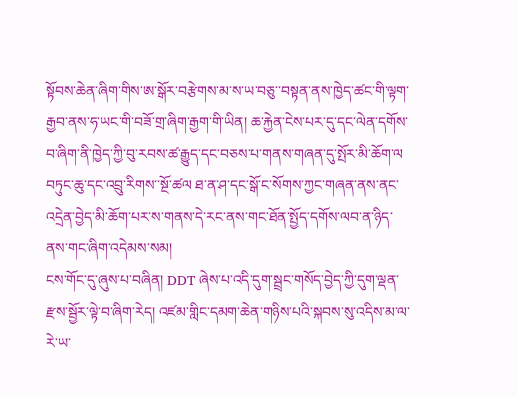སྟོབས་ཆེན་ཞིག་གིས་ཨ་སྒོར་བརྩེགས་མ་ས་ཡ་བཅུ་་བསྟན་ནས་ཁྱེད་ཚང་གི་ལྟག་རྒྱབ་ནས་ཧ་ཡང་གི་བཟོ་གྲ་ཞིག་རྒྱག་གི་ཡིན། ཆ་རྐྱེན་ངེས་པར་དུ་དང་ལེན་དགོས་བ་ཞིག་ནི་ཁྱེད་ཀྱི་བུ་རབས་ཚ་རྒྱུད་དང་བཅས་པ་གནས་གཞན་དུ་སྤོར་མི་ཆོག་ལ བཏུང་ཆུ་དང་འབྲུ་རིགས་་སྔོ་ཚལ ཐ་ན་ཤ་དང་སྒོ་ང་སོགས་ཀྱང་གཞན་ནས་ནང་འདྲེན་བྱེད་མི་ཆོག་པར་ས་གནས་དེ་རང་ནས་གང་ཐོན་སྤྱོད་དགོས་ལབ་ན་ཉིད་ནས་གང་ཞིག་འདེམས་སམ།
ངས་གོང་དུ་ཞུས་པ་བཞིན། DDT ཞེས་པ་འདི་དུག་སྦྲང་གསོད་བྱེད་ཀྱི་དུག་ལྡན་རྫས་སྦྱོར་ལྟེ་བ་ཞིག་རེད། འཛམ་གླིང་དམག་ཆེན་གཉིས་པའི་སྐབས་སུ་འདིས་མ་ལ་རེ་ཡ་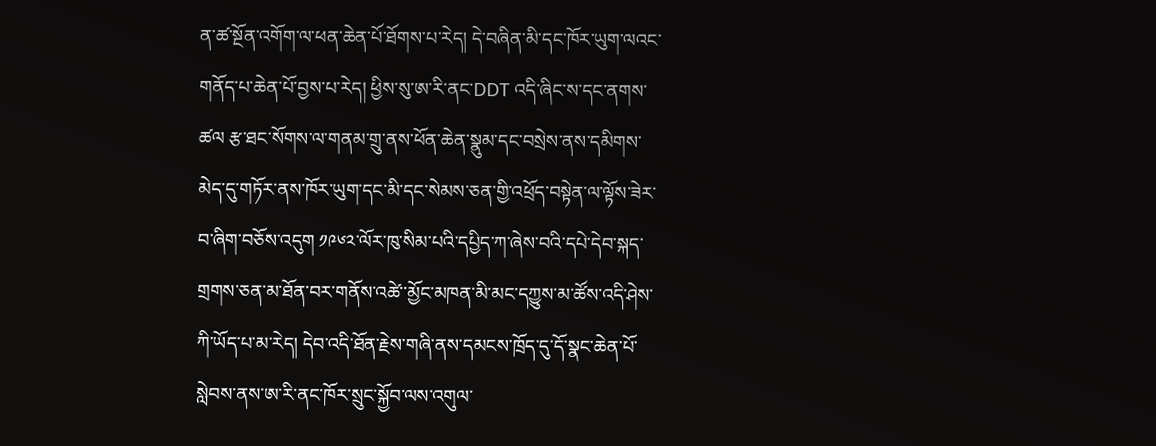ན་ཚ་སྔོན་འགོག་ལ་ཕན་ཆེན་པོ་ཐོགས་པ་རེད། དེ་བཞིན་མི་དང་ཁོར་ཡུག་ལའང་གནོད་པ་ཆེན་པོ་བྱས་པ་རེད། ཕྱིས་སུ་ཨ་རི་ནང་DDT འདི་ཞིང་ས་དང་ནགས་ཚལ རྩ་ཐང་སོགས་ལ་གནམ་གྲུ་ནས་ཕོན་ཆེན་སྣུམ་དང་བསྲེས་ནས་དམིགས་མེད་དུ་གཏོར་ནས་ཁོར་ཡུག་དང་མི་དང་སེམས་ཅན་གྱི་འཕྲོད་བསྟེན་ལ་ལྟོས་ཟེར་བ་ཞིག་བཅོས་འདུག ༡༩༦༢་ལོར་ཁུ་སིམ་པའི་དཔྱིད་ཀ་ཞེས་བའི་དཔེ་དེབ་སྐད་གྲགས་ཅན་མ་ཐོན་བར་གནོས་འཚེ་་མྱོང་མཁན་མི་མང་དཀྱུས་མ་ཚོས་འདི་ཤེས་ཀི་ཡོད་པ་མ་རེད། དེབ་འདི་ཐོན་རྗེས་གཞི་ནས་དམངས་ཁྲོད་དུ་དོ་སྣང་ཆེན་པོ་སླེབས་ནས་ཨ་རི་ནང་ཁོར་སྲུང་སྐྱོབ་ལས་འགུལ་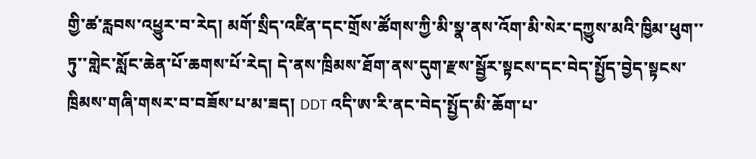གྱི་ཚ་རླབས་འཕྱུར་བ་རེད། མགོ་སྲིད་འཛིན་དང་གྲོས་ཚོགས་ཀྱི་མི་སྣ་ནས་འོག་མི་སེར་དཀྱུས་མའི་ཁྱིམ་ཕུག་་ཏུ་་གླེང་སློང་ཆེན་པོ་ཆགས་པོ་རེད། དེ་ནས་ཁྲིམས་ཐོག་ནས་དུག་རྫས་སྦྱོར་སྟངས་དང་བེད་སྤྱོད་བྱེད་སྟངས་ཁྲིམས་གཞི་གསར་བ་བཟོས་པ་མ་ཟད། DDT འདི་ཨ་རི་ནང་བེད་སྤྱོད་མི་ཆོག་པ་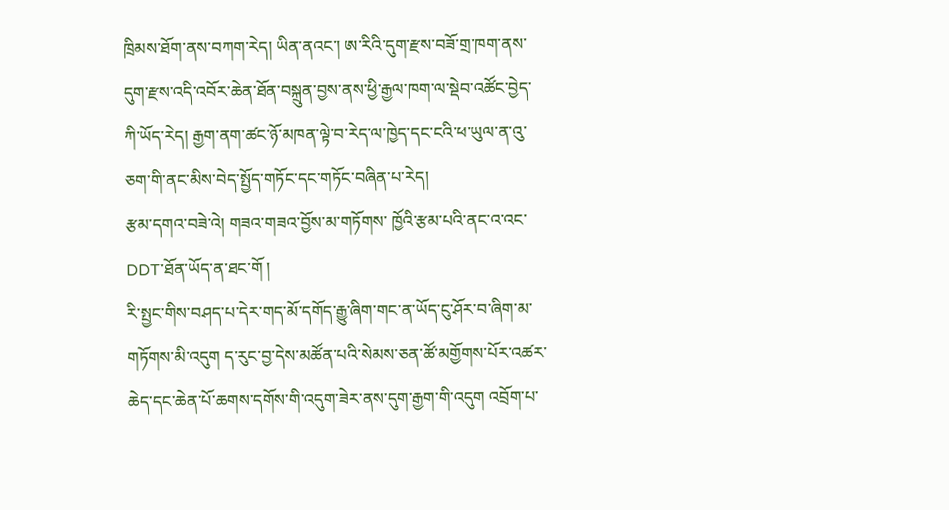ཁྲིམས་ཐོག་ནས་བཀག་རེད། ཡིན་ནའང་། ཨ་རིའི་དུག་རྫས་བཟོ་གྲ་ཁག་ནས་དུག་རྫས་འདི་འབོར་ཆེན་ཐོན་བསྐྲུན་བྱས་ནས་ཕྱི་རྒྱལ་ཁག་ལ་སྡེབ་འཚོང་བྱེད་ཀི་ཡོད་རེད། རྒྱག་ནག་ཚང་ཉོ་མཁན་ལྟེ་བ་རེད་ལ་ཁྱེད་དང་ངའི་ཕ་ཡུལ་ན་འུ་ཅག་གི་ནང་མིས་བེད་སྤྱོད་གཏོང་དང་གཏོང་བཞིན་པ་རེད།
རྩམ་དགའ་བཟེ་འེ། གཟའ་གཟའ་བྱོས་མ་གཏོགས་ ཁྱོའི་རྩམ་པའི་ནང་འ་འང་DDT་ཐོན་ཡོད་ན་ཐང་གོ །
རི་སྤྱང་གིས་བཤད་པ་དེར་གད་མོ་དགོད་རྒྱུ་ཞིག་གང་ན་ཡོད་ངུ་ཤོར་བ་ཞིག་མ་གཏོགས་མི་འདུག ད་རུང་བྱ་དེས་མཚོན་པའི་སེམས་ཅན་ཚོ་མགྱོགས་པོར་འཚར་ཆེད་དང་ཆེན་པོ་ཆགས་དགོས་གི་འདུག་ཟེར་ནས་དུག་རྒྱག་གི་འདུག འབྲོག་པ་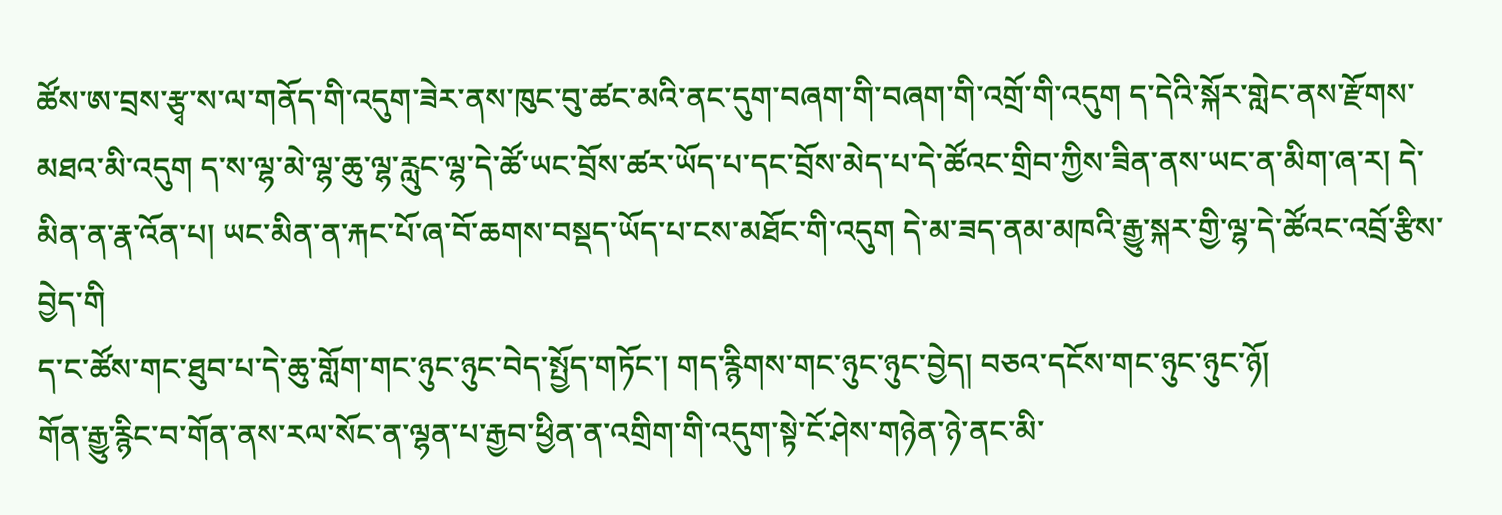ཚོས་ཨ་བྲས་རྩྭ་ས་ལ་གནོད་གི་འདུག་ཟེར་ནས་ཁུང་བུ་ཚང་མའི་ནང་དུག་བཞག་གི་བཞག་གི་འགྲོ་གི་འདུག ད་དེའི་སྐོར་གླེང་ནས་རྫོགས་མཐའ་མི་འདུག ད་ས་ལྷ་མེ་ལྷ་ཆུ་ལྷ་རླུང་ལྷ་དེ་ཚོ་ཡང་བྲོས་ཚར་ཡོད་པ་དང་བྲོས་མེད་པ་དེ་ཚོའང་གྲིབ་ཀྱིས་ཟིན་ནས་ཡང་ན་མིག་ཞ་ར། དེ་མིན་ན་རྣ་འོན་པ། ཡང་མིན་ན་རྐང་པོ་ཞ་བོ་ཆགས་བསྡད་ཡོད་པ་ངས་མཐོང་གི་འདུག དེ་མ་ཟད་ནམ་མཁའི་རྒྱུ་སྐར་གྱི་ལྷ་དེ་ཚོའང་འབྲོ་རྩིས་བྱེད་གི
ད་ང་ཚོས་གང་ཐུབ་པ་དེ་ཆུ་གློག་གང་ཉུང་ཉུང་བེད་སྤྱོད་གཏོང་། གད་རྙིགས་གང་ཉུང་ཉུང་བྱེད། བཅའ་དངོས་གང་ཉུང་ཉུང་ཉོ།
གོན་རྒྱུ་རྙིང་བ་གོན་ནས་རལ་སོང་ན་ལྷན་པ་རྒྱབ་ཕྱིན་ན་འགྲིག་གི་འདུག་སྟེ་ངོ་ཤེས་གཉེན་ཉེ་ནང་མི་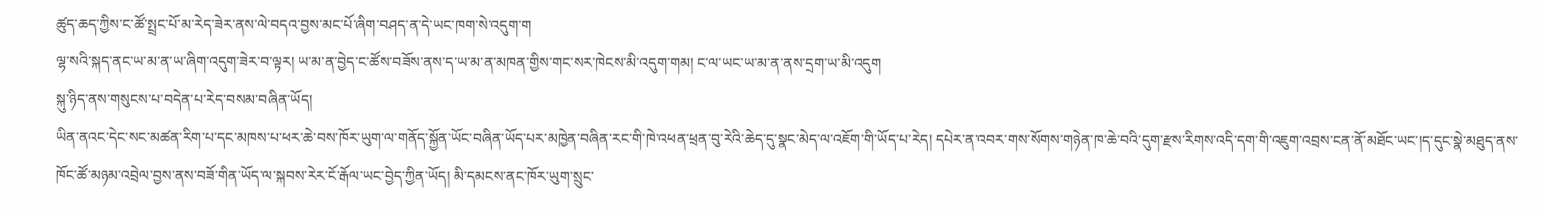ཚུད་ཆད་ཀྱིས་ང་ཚོ་སྤྲང་པོ་མ་རེད་ཟེར་ནས་ལེ་བདའ་བྱས་མང་པོ་ཞིག་བཤད་ན་དེ་ཡང་ཁག་སེ་འདུག་ག
ལྷ་སའི་སྐད་ནང་ཡ་མ་ན་ཡ་ཞིག་འདུག་ཟེར་བ་ལྟར། ཡ་མ་ན་བྱེད་ང་ཚོས་བཟོས་ནས་ད་ཡ་མ་ན་མཁན་གྱིས་གང་སར་ཁེངས་མི་འདུག་གམ། ང་ལ་ཡང་ཡ་མ་ན་ནས་དྲག་ཡ་མི་འདུག
སྐུ་ཉིད་ནས་གསུངས་པ་བདེན་པ་རེད་བསམ་བཞིན་ཡོད།
ཡིན་ནའང་དེང་སང་མཚན་རིག་པ་དང་མཁས་པ་ཕར་ཆེ་བས་ཁོར་ཡུག་ལ་གནོད་སྐྱོན་ཡོང་བཞིན་ཡོད་པར་མཁྱེན་བཞིན་རང་གི་ཁེ་འཕན་ཕྲན་བུ་རེའི་ཆེད་དུ་སྣང་མེད་ལ་འཇོག་གི་ཡོད་པ་རེད། དཔེར་ན་འབར་གས་སོགས་གཉེན་ཁ་ཆེ་བའི་དུག་རྫས་རིགས་འདི་དག་གི་འཇུག་འབྲས་ངན་ནོ་མཐོང་ཡང་།ད་དུང་སྣེ་མཐུད་ནས་ཁོང་ཚོ་མཉམ་འབྲེལ་བྱས་ནས་བཟོ་གིན་ཡོད་ལ་སྐབས་རེར་ངོ་རྒོལ་ཡང་བྱེད་ཀྱིན་ཡོད། མི་དམངས་ནང་ཁོར་ཡུག་སྲུང་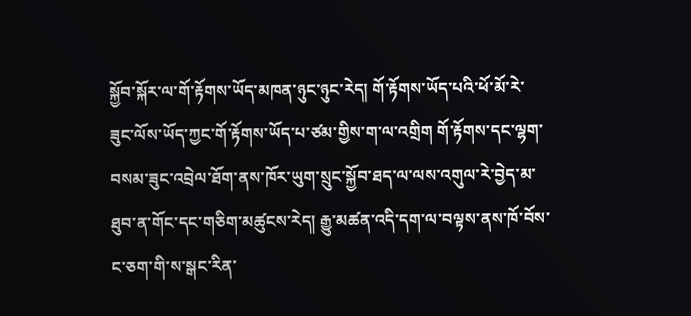སྐྱོབ་སྐོར་ལ་གོ་རྟོགས་ཡོད་མཁན་ཉུང་ཉུང་རེད། གོ་རྟོགས་ཡོད་པའི་ཕོ་མོ་རེ་ཟུང་ལོས་ཡོད་ཀྱང་གོ་རྟོགས་ཡོད་པ་ཙམ་གྱིས་ག་ལ་འགྲིག གོ་རྟོགས་དང་ལྷག་བསམ་ཟུང་འབྲེལ་ཐོག་ནས་ཁོར་ཡུག་སྲུང་སྐྱོབ་ཐད་ལ་ལས་འགུལ་རེ་བྱེད་མ་ཐུབ་ན་གོང་དང་གཅིག་མཚུངས་རེད། རྒྱུ་མཚན་འདི་དག་ལ་བལྟས་ནས་ཁོ་བོས་ང་ཅག་གི་ས་སྒང་རིན་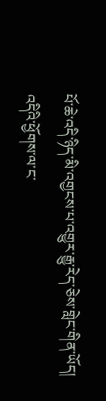པོ་ཆེ་འདི་ཉིད་མི་འགྱངས་པ་འགྱུར་རྒྱུ་རེད་ཅེས་གླེང་གིན་ཡོད།
འདིའི་ཕྱོགས་ལ་ང་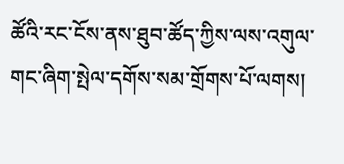ཚོའི་རང་ངོས་ནས་ཐུབ་ཚོད་ཀྱིས་ལས་འགུལ་གང་ཞིག་སྤེལ་དགོས་སམ་གྲོགས་པོ་ལགས།